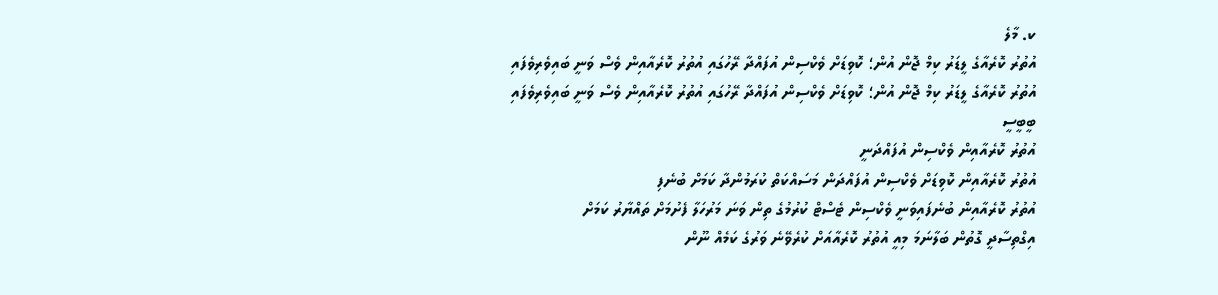ކ. މާލެ
އުތުރު ކޮރެއާގެ ލީޑަރު ކިމް ޖޮން އުން؛ ކޮވިޑަށް ވެކްސިން އުފައްދާ ރޭހުގައި އުތުރު ކޮރެއާއިން ވެސް ވަނީ ބައިވެރިވެފައި
އުތުރު ކޮރެއާގެ ލީޑަރު ކިމް ޖޮން އުން؛ ކޮވިޑަށް ވެކްސިން އުފައްދާ ރޭހުގައި އުތުރު ކޮރެއާއިން ވެސް ވަނީ ބައިވެރިވެފައި
ބީބީސީ
އުތުރު ކޮރެއާއިން ވެކްސިން އުފައްދަނީ
އުތުރު ކޮރެއާއިން ކޮވިޑަށް ވެކްސިން އުފައްދަން މަސައްކަތް ކުރަމުންދާ ކަމަށް ބުނެފި
އުތުރު ކޮރެއާއިން ބުނެފައިވަނީ ވެކްސިން ޓެސްޓް ކުރުމުގެ ތިން ވަނަ މަރުހަލާ ފެށުމަށް ތައްޔާރު ކަމަށް
އިގްތިސާދީ ގޮތުން ބަލާނަމަ މިއީ އުތުރު ކޮރެއާއަށް ކުރެވޭނެ ވަރުގެ ކަމެއް ނޫން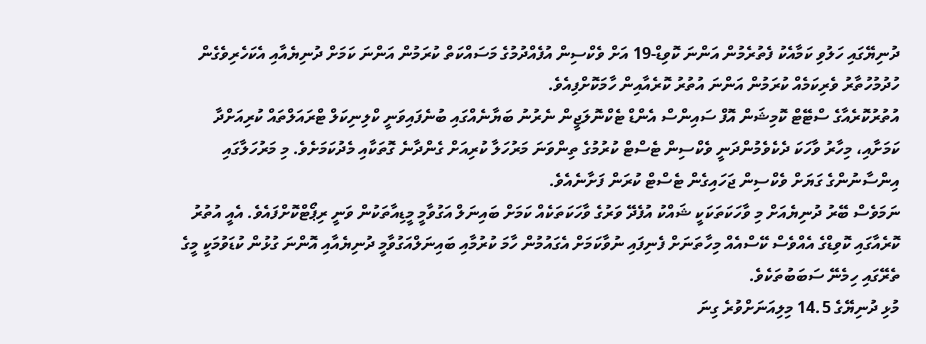ދުނިޔޭގައި ހަލުވި ކަމާއެކު ފެތުރެމުން އަންނަ ކޮވިޑް-19 އަށް ވެކްސިން އުފެއްދުމުގެ މަސައްކަތް ކުރަމުން އަންނަ ކަމަށް ދުނިޔެއާއި އެކަހެރިވެގެން ހުދުމުހުތާރު ވެރިކަމެއް ކުރަމުން އަންނަ އުތުރު ކޮރެއާއިން ހާމަކޮށްފިއެވެ.
އުތުރުކޮރެއާގެ ސްޓޭޓް ކޮމިޝަން އޮފް ސައިންސް އެންޑް ޓެކްނޮލަޖީން ނެރުނު ބަޔާނެއްގައި ބުނެފައިވަނީ ކްލިނިކަލް ޓްރައަލްތައް ކުރިއަށްދާ ކަމަށާއި، މިހާރު ވާހަކަ ދެކެވެމުންދަނީ ވެކްސިން ޓެސްޓް ކުރުމުގެ ތިންވަނަ މަރުހަލާ ކުރިއަށް ގެންދާނެ ގޮތަކާއި މެދުކަމަށެވެ. މި މަރުހަލާގައި އިންސާނުންގެ ގަޔަށް ވެކްސިން ޖަހައިގެން ޓެސްޓް ކުރަން ފަށާނެއެވެ.
ނަމަވެސް ބޭރު ދުނިޔެއަށް މި ވާހަކަތަކަކީ ޝައްކު އުފެދޭ ވަރުގެ ވާހަކަތަކެއް ކަމަށް ބައިނަލް އަގުވާމީ މީޑިއާތަކުން ވަނީ ރިޕޯޓްކޮށްފައެވެ. އެއީ އުތުރު ކޮރެއާގައި ކޮވިޑްގެ އެއްވެސް ކޭސްއެއް މިހާތަނަށް ފެނިފައި ނުވާކަމަށް އެގައުމުން ހާމަ ކުރުމާއި ބައިނަލްއަގުވާމީ ދުނިޔެއާއި އޮންނަ ގުޅުން ކުޑަވުމަކީ މީގެ ތެރޭގައި ހިމެނޭ ސަބަބުތަކެވެ.
މުޅި ދުނިޔޭގެ 14.5 މިލިއަނަށްވުރެ ގިނަ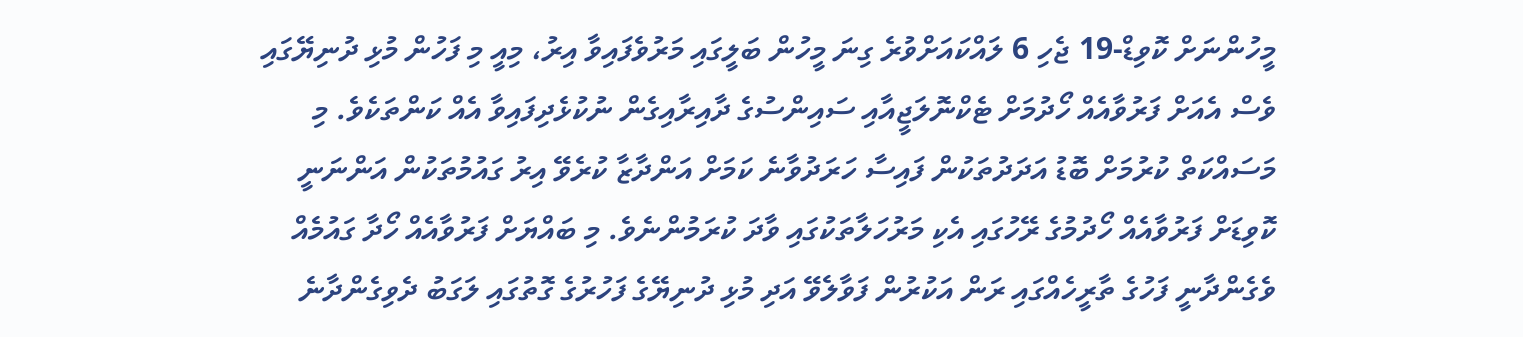މީހުންނަށް ކޮވިޑް-19 ޖެހި 6 ލައްކައަށްވުރެ ގިނަ މީހުން ބަލީގައި މަރުވެފައިވާ އިރު، މިއީ މި ފަހުން މުޅި ދުނިޔޭގައި ވެސް އެއަށް ފަރުވާއެއް ހޯދުމަށް ޓެކްނޮލަޖީއާއި ސައިންސުގެ ދާއިރާއިގެން ނުކުޅެދިފައިވާ އެއް ކަންތަކެވެ. މި މަސައްކަތް ކުރުމަށް ބޮޑު އަދަދުތަކުން ފައިސާ ހަރަދުވާނެ ކަމަށް އަންދާޒާ ކުރެވޭ އިރު ގައުމުތަކުން އަންނަނީ ކޮވިޑަށް ފަރުވާއެއް ހޯދުމުގެ ރޭހުގައި އެކި މަރުހަލާތަކުގައި ވާދަ ކުރަމުންނެވެ. މި ބައްޔަށް ފަރުވާއެއް ހޯދާ ގައުމެއް ވެގެންދާނީ ފަހުގެ ތާރީހެއްގައި ރަން އަކުރުން ފަވާލެވޭ އަދި މުޅި ދުނިޔޭގެ ފަހުރުގެ ގޮތުގައި ލަގަބު ދެވިގެންދާނެ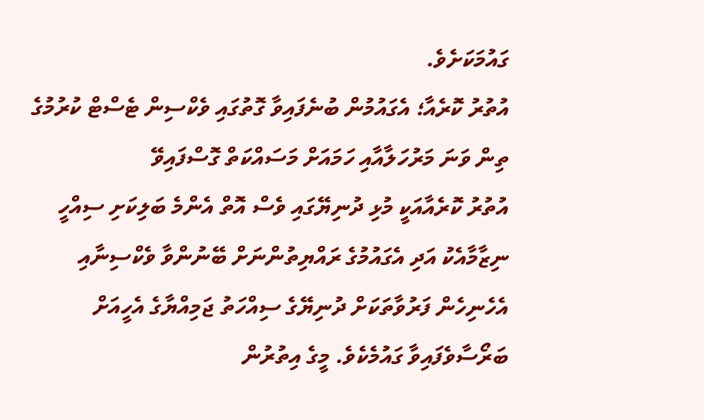ގައުމަކަށެވެ.
އުތުރު ކޮރެއާ؛ އެގައުމުން ބުނެފައިވާ ގޮތުގައި ވެކްސިން ޓެސްޓް ކުރުމުގެ ތިން ވަނަ މަރުހަލާއާއި ހަމައަށް މަސައްކަތް ގޮސްފައިވޭ
އުތުރު ކޮރެއާއަކީ މުޅި ދުނިޔޭގައި ވެސް އޮތް އެންމެ ބަލިކަށި ސިއްހީ ނިޒާމާއެކު އަދި އެގައުމުގެ ރައްޔިތުންނަށް ބޭނުންވާ ވެކްސިނާއި އެހެނިހެން ފަރުވާތަކަށް ދުނިޔޭގެ ސިއްހަތު ޖަމިއްޔާގެ އެހީއަށް ބަރޯސާވެފައިވާ ގައުމެކެވެ. މީގެ އިތުރުން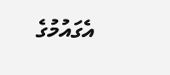އެގައުމުގެ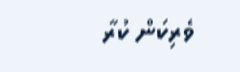ވެރިކަން ކުރާ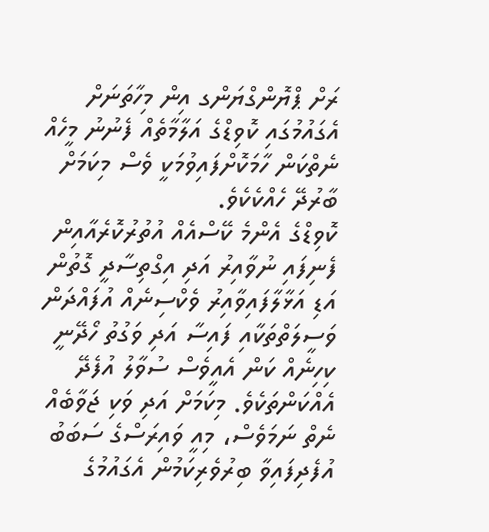ރަށް ޕްޔޮންގްޔަންގ އިން މިހާތަނަށް އެގައުމުގައި ކޮވިޑްގެ އަލާމާތެއް ފެނުނު މީހެއް ނެތްކަން ހާމަކޮށްފައިވުމަކީ ވެސް މިކަމަށް ބާރުދޭ ހެއްކެކެވެ.
ކޮވިޑްގެ އެންމެ ކޭސްއެއް އުތުރުކޮރެއާއިން ފެނިފައި ނުވާއިރު އަދި އިގްތިސާދީ ގޮތުން އަޑި އަޅާލާފައިވާއިރު ވެކްސިނެއް އުފައްދަން ވަސީލަތްތަކާއި ފައިސާ އަދި ވަގުތު ހޯދޭނީ ކިހިނެއް ކަން އެއީވެސް ސުވާލު އުފެދޭ އެއްކަންތަކެވެ. މިކަމަށް އަދި ވަކި ޖަވާބެއް ނެތް ނަމަވެސް، މިއީ ވައިރަސްގެ ސަބަބު އުފެދިފައިވާ ބިރުވެރިކަމުން އެގައުމުގެ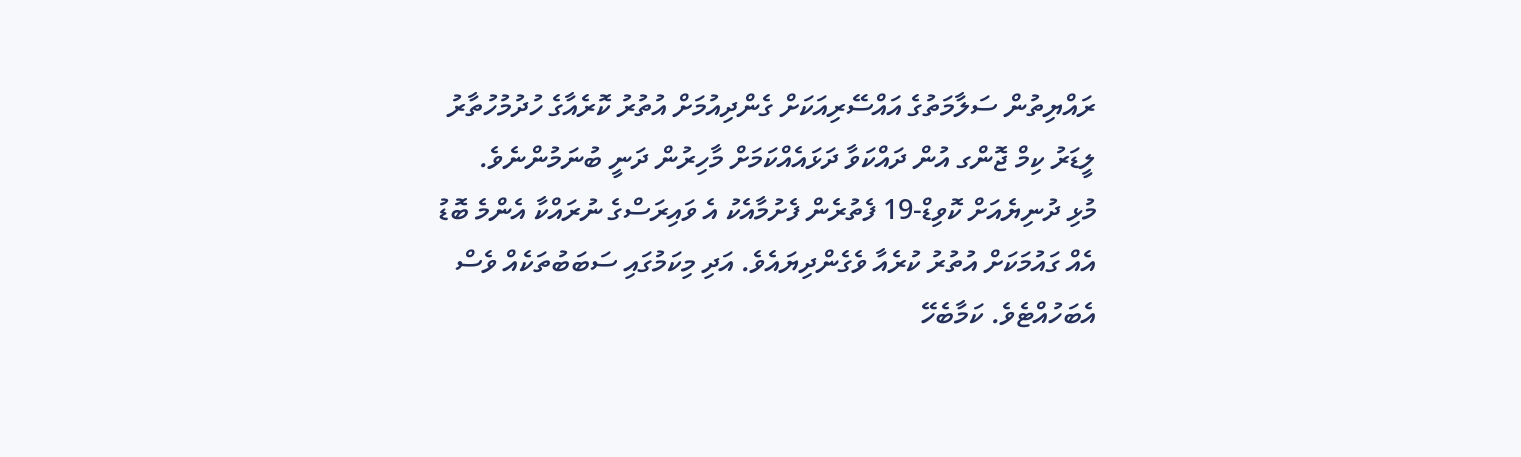ރައްޔިތުން ސަލާމަތުގެ އައްސޭރިއަކަށް ގެންދިއުމަށް އުތުރު ކޮރެއާގެ ހުދުމުހުތާރު ލީޑަރު ކިމް ޖޮންގ އުން ދައްކަވާ ދަޅައެއްކަމަށް މާހިރުން ދަނީ ބުނަމުންނެވެ.
މުޅި ދުނިޔެއަށް ކޮވިޑް-19 ފެތުރެން ފެށުމާއެކު އެ ވައިރަސްގެ ނުރައްކާ އެންމެ ބޮޑު އެއް ގައުމަކަށް އުތުރު ކުރެއާ ވެގެންދިޔައެވެ. އަދި މިކަމުގައި ސަބަބުތަކެއް ވެސް އެބަހުއްޓެވެ. ކަމާބެހޭ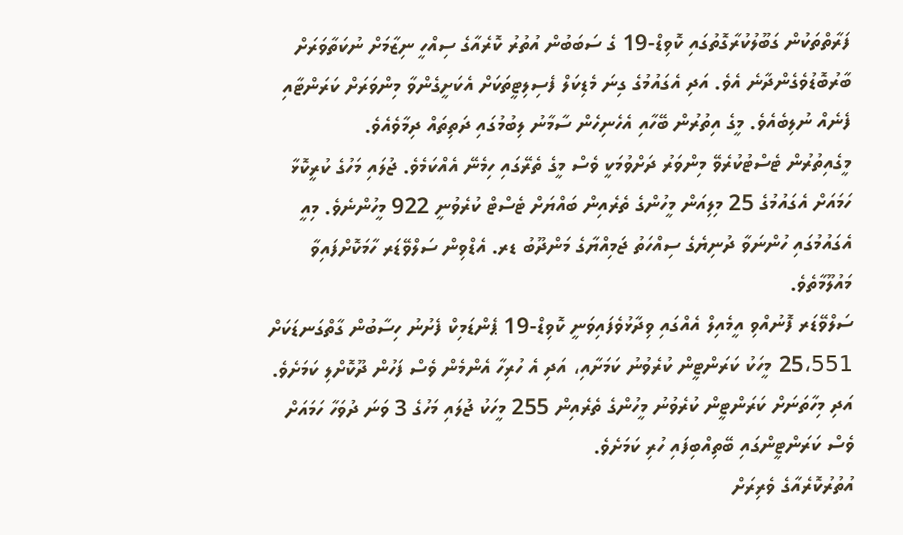ފަރާތްތަކުން ގަބޫލުކުރާގޮތުގައި ކޮވިޑް-19 ގެ ސަބަބުން އުތުރު ކޮރެއާގެ ސިއްހީ ނިޒާމަށް ނުކަތާވަރަށް ބާރުބޮޑުވެގެންދާނެ އެވެ. އަދި އެގައުމުގެ ގިނަ މެޑިކަލް ފެސިލިޓީތަކަށް އެކަށީގެންވާ މިންވަރަށް ކަރަންޓާއި ފެނެއް ނުލިބެއެވެ. މީގެ އިތުރުން ބޭހާއި އެހެނިހެން ސާމާނު ލިބުމުގައި ދަތިތައް ދިމާވެއެވެ.
މީގެއިތުރުން ޓެސްޓުކުރެވޭ މިންވަރު ދަށްވުމަކީ ވެސް މީގެ ތެރޭގައި ހިމެނޭ އެއްކަމެވެ. ޖުލައި މަހުގެ ކުރީކޮޅާ ހަމައަށް އެގައުމުގެ 25 މިލިއަން މީހުންގެ ތެރެއިން ބައްޔަށް ޓެސްޓް ކުރެވުނީ 922 މީހުންނެވެ. މިއީ އެގައުމުގައި ހުންނަވާ ދުނިޔެގެ ސިއްހަތު ޖަމިއްޔާގެ މަންދޫބު ޑރ. އެޑްވިން ސަލްވޭޑަރ ހާމަކޮށްފައިވާ މައުލޫމާތެވެ.
ސަލްވޭޑަރ ފޮނުއްވި އީމެއިލް އެއްގައި ވިދާޅުވެފައިވަނީ ކޮވިޑް-19 ޕެންޑަމިކް ފެށުނު ހިސާބުން ގާތްގަނޑަކަށް 25،551 މީހަކު ކަރަންޓީން ކުރެވުނު ކަމަށާއި، އަދި އެ ހުރިހާ އެންމެން ވެސް ފަހުން ދޫކޮށްލި ކަމަށެވެ. އަދި މިހާތަނަށް ކަރަންޓީން ކުރެވުނު މީހުންގެ ތެރެއިން 255 މީހަކު ޖުލައި މަހުގެ 3 ވަނަ ދުވަހާ ހަމައަށް ވެސް ކަރަންޓީންގައި ބޭތިއްބިފައި ހުރި ކަމަށެވެ.
އުތުރުކޮރެއާގެ ވެރިރަށް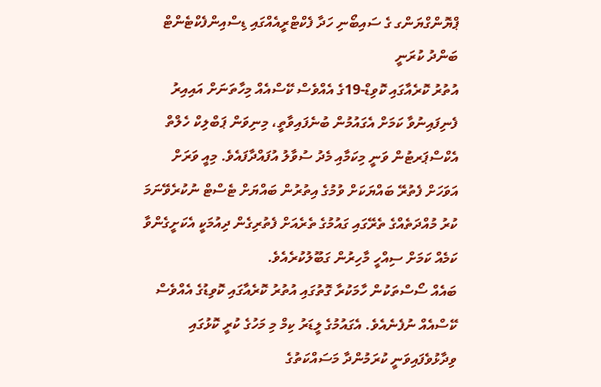ޕްޔޮންގްޔަންގ ގެ ސައިބޯނި ހަދާ ފެކްޓްރީއެއްގައި ޑިސްއިންފެކްޓެންޓް ބަންދު ކުރަނީ
އުތުރު ކޮރެއާގައި ކޮވިޑް-19ގެ އެއްވެސް ކޭސްއެއް މިހާތަނަށް އައިއިރު ފެނިފައިނުވާ ކަމަށް އެގައުމުން ބުނެފައިވާތީ، މިނިވަން ޕަބްލިކް ހެލްތް އެކްސްޕަރޓުން ވަނީ މިކަމާއި މެދު ސުވާލު އުފައްދާފައެވެ. މިއީ ވަރަށް އަވަހަށް ފެތުރޭ ބައްޔަކަށް ވުމުގެ އިތުރުން ބައްޔަށް ޓެސްޓް ނުކުރެވޭނަމަ ކުރު މުއްދަތެއްގެ ތެރޭގައި ގައުމުގެ ތެރެއަށް ފެތުރިގެން ދިއުމަކީ އެކަށީގެންވާ ކަމެއް ކަމަށް ސިއްހީ މާހިރުން ގަބޫލުކުރެއެވެ.
ބައެއް ސޯސްތަކުން ހާމަކުރާ ގޮތުގައި އުތުރު ކޮރެއާގައި ކޮވިޑުގެ އެއްވެސް ކޭސްއެއް ނުފެނެއެވެ. އެގައުމުގެ ލީޑަރު ކިމް މި މަހުގެ ކުރީ ކޮޅުގައި ވިދާޅުވެފައިވަނީ ކުރަމުންދާ މަސައްކަތުގެ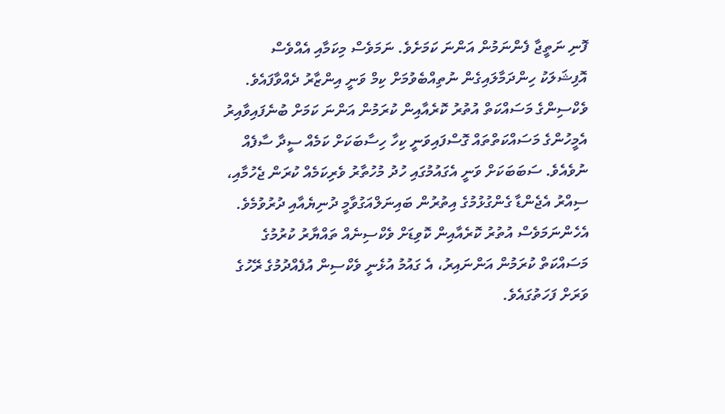ފޮނި ނަތީޖާ ފެންނަމުން އަންނަ ކަމަށެވެ. ނަމަވެސް މިކަމާއި އެއްވެސް އޮފިޝަލަކު ހިންދަމާލައިގެން ނުތިއްބެވުމަށް ކިމް ވަނީ އިންޒާރު ދެއްވާފައެވެ.
ވެކްސިންގެ މަސައްކަތް އުތުރު ކޮރެއާއިން ކުރަމުން އަންނަ ކަމަށް ބުނެފައިވާއިރު އެމީހުންގެ މަސައްކަތްތައް ގޮސްފައިވަނީ ކިހާ ހިސާބަކަށް ކަމެއް ސީދާ ސާފެއް ނުވެއެވެ. ސަބަބަކަށް ވަނީ އެގައުމުގައި ހުދު މުހުތާރު ވެރިކަމެއް ކުރަން ޖެހުމާއި، ސިއްރު އެޖެންޑާ ގެންގުޅުމުގެ އިތުރުން ބައިނަލްއަގުވާމީ ދުނިޔެއާއި ދުރުވުމެވެ.
އެހެންނަމަވެސް އުތުރު ކޮރެއާއިން ކޮވިޑަށް ވެކްސިނެއް ތައްޔާރު ކުރުމުގެ މަސައްކަތް ކުރަމުން އަންނައިރު، އެ ގައުމު އުޅެނީ ވެކްސިން އުފެއްދުމުގެ ރޭހުގެ ވަރަށް ފަހަތުގައެވެ.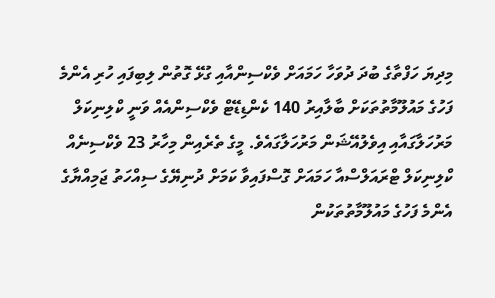މިދިޔަ ހަފްތާގެ ބުދަ ދުވަހާ ހަމައަށް ވެކްސިންއާއި ގުޅޭ ގޮތުން ލިބިފައި ހުރި އެންމެ ފަހުގެ މައުލޫމާތުތަކަށް ބާލާއިރު 140 ކެންޑިޑޭޓް ވެކްސިންއެއް ވަނީ ކްލިނިކަލް މަރުހަލާގައާއި އިވެލުއޭޝަން މަރުހަލާގައެވެ. މީގެ ތެރެއިން މިހާރު 23 ވެކްސިނެއް ކްލިނިކަލް ޓްރައަލްސްއާ ހަމައަށް ގޮސްފައިވާ ކަމަށް ދުނިޔޭގެ ސިއްހަތު ޖަމިއްޔާގެ އެންމެ ފަހުގެ މައުލޫމާތުތަކުން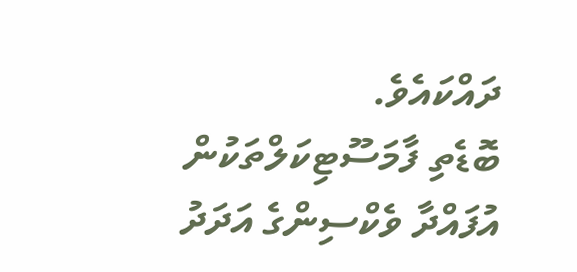ދައްކައެވެ.
ބޮޑެތި ފާމަސޫޓިކަލްތަކުން އުފައްދާ ވެކްސިންގެ އަދަދު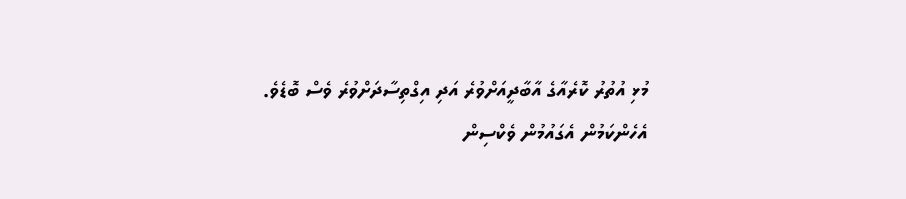މުޅި އުތުރު ކޮރެއާގެ އާބާދީއަށްވުރެ އަދި އިގްތިސާދަށްވުރެ ވެސް ބޮޑެވެ. އެހެންކަމުން އެގައުމުން ވެކްސިން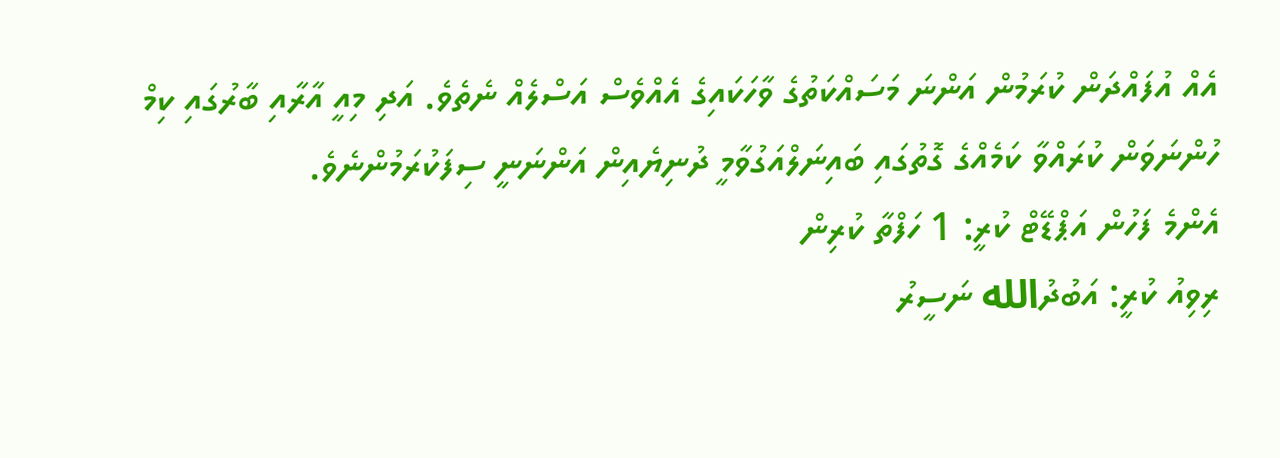އެއް އުފައްދަން ކުރަމުން އަންނަ މަސައްކަތުގެ ވާހަކައިގެ އެއްވެސް އަސްލެއް ނެތެވެ. އަދި މިއީ އާރާއި ބާރުގައި ކިމް ހުންނަވަން ކުރައްވާ ކަމެއްގެ ގޮތުގައި ބައިނަލްއަގުވާމީ ދުނިޔެއިން އަންނަނީ ސިފަކުރަމުންނެވެ.
އެންމެ ފަހުން އަޕްޑޭޓް ކުރީ: 1 ހަފްތާ ކުރިން
ރިވިއު ކުރީ: އަބުދުالله ނަސީރު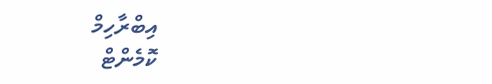އިބްރާހިމް
ކޮމެންޓް